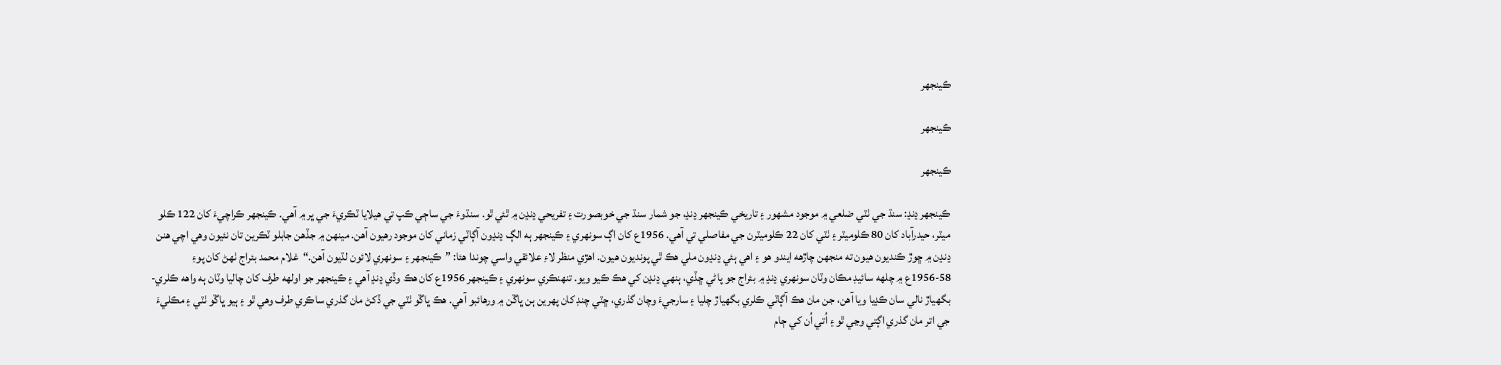ڪينجهر

ڪينجهر

ڪينجهر

ڪينجهر ڍنڍ: سنڌ جي ٺٽي ضلعي ۾ موجود مشھور ۽ تاريخي ڪينجهر ڍنڍ، جو شمار سنڌ جي خوبصورت ۽ تفريحي ڍنڍن ۾ ٿئي ٿو. سنڌوءَ جي ساڄي ڪپ تي هيلايا ٽڪريءَ جي ڀر ۾ آهي. ڪينجهر ڪراچيءَ کان 122 ڪلو ميٽر، حيدرآباد کان 80 ڪلوميٽر ۽ ٺٽي کان 22 ڪلوميٽرن جي مفاصلي تي آهي. 1956ع کان اڳ سونھري ۽ ڪينجهر ٻه الڳ ڍنڍون آڳاٽي زماني کان موجود رهيون آهن. مينھن ۾ جڏهن جابلو ٽڪرين تان نئيون وهي اچي هنن ڍنڍن ۾ ڇوڙ ڪنديون هيون ته منجهن چاڙهه ايندو هو ۽ اهي ٻئي ڍنڍون ملي هڪ ٿي پونديون هيون. اهڙي منظر لاءِ علائقي واسي چوندا هئا: ”ڪينجهر ۽ سونھري لائون لڌيون آهن.“غلام محمد بئراج ٺھڻ کان پوءِ 58-1956ع ۾ چلھه سائيڊ مڪان وٽان سونھري ڍنڍ ۾ بئراج جو پاڻي ڇڏي، ٻنھي ڍنڍن کي هڪ ڪيو ويو. تنھنڪري سونھري ۽ ڪينجهر 1956ع کان هڪ وڏي ڍنڍ آهي ۽ ڪينجهر جو اولھه طرف کان چاليا وٽان ٻه واهه ڪلري- بگهياڙ نالي سان ڪڍيا ويا آهن، جن مان هڪ آڳاٽي ڪلري بگهياڙ چليا ۽ سارجيءَ وچان گذري، ڇٽي چنڊ کان پھرين ٻن ڀاڱن ۾ ورهائبو آهي. هڪ ڀاڱو ٺٽي جي ڏکڻ مان گذري ساڪري طرف وهي ٿو ۽ ٻيو ڀاڱو ٺٽي ۽ مڪليءَ جي اتر مان گذري اڳتي وڃي ٿو ۽ اُتي اُن کي ڄام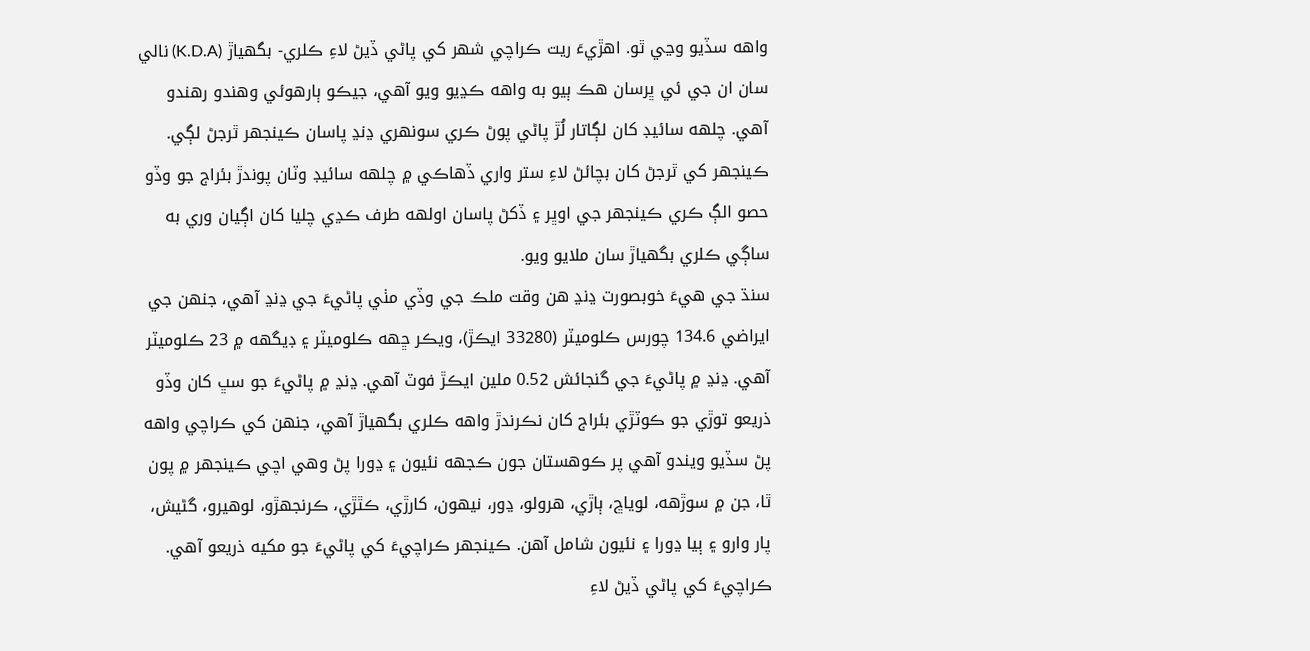واهه سڏيو وڃي ٿو. اهڙيءَ ريت ڪراچي شھر کي پاڻي ڏيڻ لاءِ ڪلري- بگهياڙ (K.D.A) نالي سان ان جي ئي ڀرسان هڪ ٻيو به واهه ڪڍيو ويو آهي، جيڪو ٻارهوئي وهندو رهندو آهي. چلھه سائيڊ کان لڳاتار لُڙ پاڻي پوڻ ڪري سونھري ڍنڍ پاسان ڪينجهر ٿرجڻ لڳي. ڪينجهر کي ٿرجڻ کان بچائڻ لاءِ ستر واري ڏهاڪي ۾ چلھه سائيڊ وٽان پوندڙ بئراج جو وڏو حصو الڳ ڪري ڪينجهر جي اوڀر ۽ ڏکڻ پاسان اولھه طرف ڪڍي چليا کان اڳيان وري به ساڳي ڪلري بگهياڙ سان ملايو ويو.
سنڌ جي هيءَ خوبصورت ڍنڍ هن وقت ملڪ جي وڏي مٺي پاڻيءَ جي ڍنڍ آهي، جنھن جي ايراضي 134.6 چورس ڪلوميٽر (33280 ايڪڙ)، ويڪر ڇھه ڪلوميٽر ۽ ڊيگهه ۾ 23 ڪلوميٽر آهي. ڍنڍ ۾ پاڻيءَ جي گنجائش 0.52 ملين ايڪڙ فوٽ آهي. ڍنڍ ۾ پاڻيءَ جو سڀ کان وڏو ذريعو توڙي جو ڪوٽڙي بئراج کان نڪرندڙ واهه ڪلري بگهياڙ آهي، جنھن کي ڪراچي واهه پڻ سڏيو ويندو آهي پر ڪوهستان جون ڪجهه نئيون ۽ ڍورا پڻ وهي اچي ڪينجهر ۾ پون ٿا، جن ۾ سوڙهه، لوياڇ، ٻاڙي، هرولو، ڍور، نيھون، کارڙي، ڪٿڙي، ڪرنجهڙو، لوهيرو، گڻيش، پار وارو ۽ ٻيا ڍورا ۽ نئيون شامل آهن. ڪينجهر ڪراچيءَ کي پاڻيءَ جو مکيه ذريعو آهي. ڪراچيءَ کي پاڻي ڏيڻ لاءِ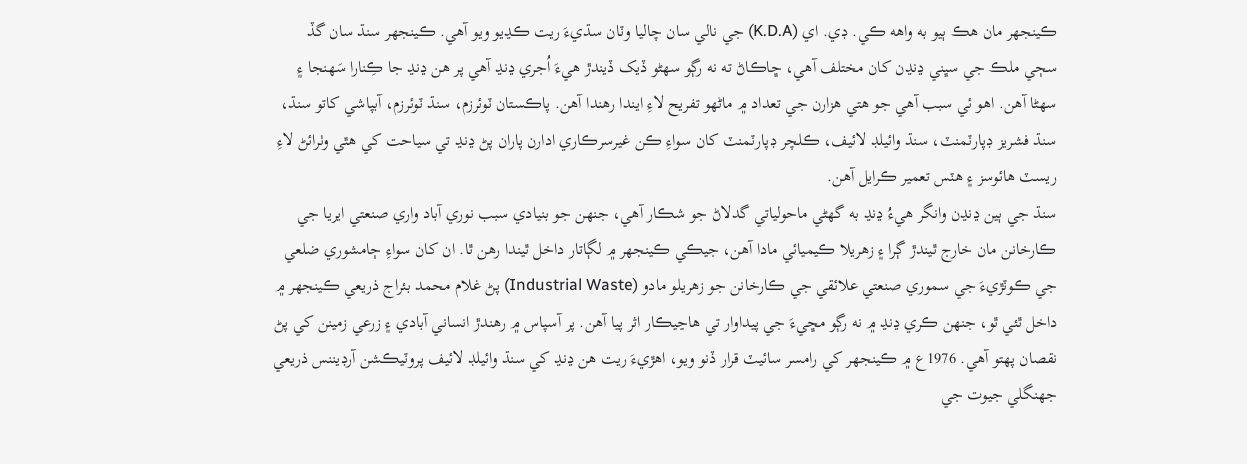ڪينجهر مان هڪ ٻيو به واهه ڪي. ڊي. اي (K.D.A) جي نالي سان چاليا وٽان سڌيءَ ريت ڪڍيو ويو آهي. ڪينجهر سنڌ سان گڏ سڄي ملڪ جي سڀني ڍنڍن کان مختلف آهي، ڇاڪاڻ ته نه رڳو سھڻو ڏيک ڏيندڙ هيءَ اُجري ڍنڍ آهي پر هن ڍنڍ جا ڪِنارا سَھنجا ۽ سھڻا آهن. اهو ئي سبب آهي جو هتي هزارن جي تعداد ۾ ماڻهو تفريح لاءِ ايندا رهندا آهن. پاڪستان ٽوئرزم، سنڌ ٽوئرزم، آبپاشي کاتو سنڌ، سنڌ فشريز ڊپارٽمنٽ، سنڌ وائيلڊ لائيف، ڪلچر ڊپارٽمنٽ کان سواءِ ڪن غيرسرڪاري ادارن پاران پڻ ڍنڍ تي سياحت کي هٿي وٺرائڻ لاءِ ريسٽ هائوسز ۽ هٽس تعمير ڪرايل آهن.
سنڌ جي ٻين ڍنڍن وانگر هيءُ ڍنڍ به گهڻي ماحولياتي گدلاڻ جو شڪار آهي، جنھن جو بنيادي سبب نوري آباد واري صنعتي ايريا جي ڪارخانن مان خارج ٿيندڙ ڳرا ۽ زهريلا ڪيميائي مادا آهن، جيڪي ڪينجهر ۾ لڳاتار داخل ٿيندا رهن ٿا. ان کان سواءِ ڄامشوري ضلعي جي ڪوٽڙيءَ جي سموري صنعتي علائقي جي ڪارخانن جو زهريلو مادو (Industrial Waste) پڻ غلام محمد بئراج ذريعي ڪينجهر ۾ داخل ٿئي ٿو، جنھن ڪري ڍنڍ ۾ نه رڳو مڇيءَ جي پيداوار تي هاڃيڪار اثر پيا آهن. پر آسپاس ۾ رهندڙ انساني آبادي ۽ زرعي زمينن کي پڻ نقصان پهتو آهي. 1976ع ۾ ڪينجهر کي رامسر سائيٽ قرار ڏنو ويو، اهڙيءَ ريت هن ڍنڍ کي سنڌ وائيلڊ لائيف پروٽيڪشن آرڊيننس ذريعي جهنگلي جيوت جي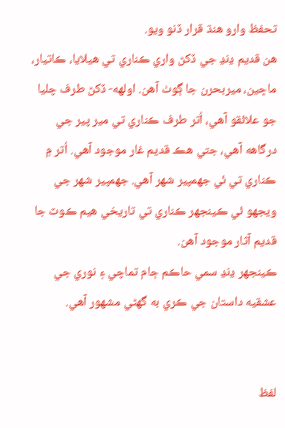تحفظ وارو هنڌ قرار ڏنو ويو.
هن قديم ڍنڍ جي ڏکڻ واري ڪناري تي هيلايا، ڪاتيار، ماڇين، ميربحرن جا ڳوٺ آهن. اولھه- ڏکڻ طرف چليا جو علائقو آهي، اُتر طرف ڪناري تي مير پير جي درگاهه آهي، جتي هڪ قديم غار موجود آهي. اُتر ۾ ڪناري تي ئي جهمپير شھر آهي. جهمپير شھر جي ويجهو ئي ڪينجهر ڪناري تي تاريخي هيم ڪوٽ جا قديم آثار موجود آهن.
ڪينجهر ڍنڍ سمي حاڪم ڄام تماچي ۽ نوري جي عشقيه داستان جي ڪري به گهڻي مشھور آهي.


لفظ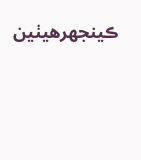ڪينجهرھيٺين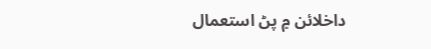داخلائن ۾ پڻ استعمال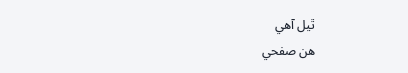ٿيل آھي
هن صفحي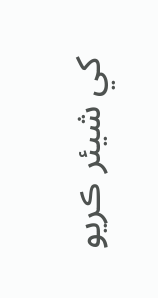کي شيئر ڪريو